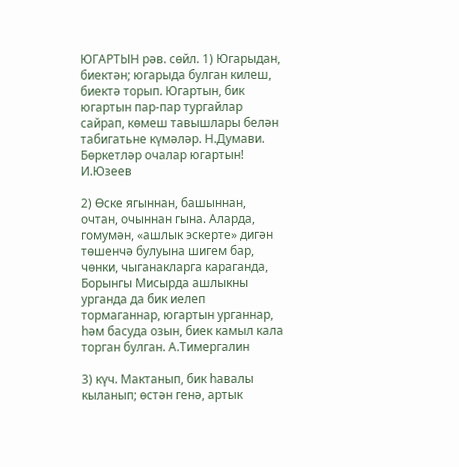ЮГАРТЫН рәв. сөйл. 1) Югарыдан, биектән; югарыда булган килеш, биектә торып. Югартын, бик югартын пар-пар тургайлар сайрап, көмеш тавышлары белән табигатьне күмәләр. Н.Думави. Бөркетләр очалар югартын! И.Юзеев

2) Өске ягыннан, башыннан, очтан, очыннан гына. Аларда, гомумән, «ашлык эскерте» дигән төшенчә булуына шигем бар, чөнки, чыганакларга караганда, Борынгы Мисырда ашлыкны урганда да бик иелеп тормаганнар, югартын урганнар, һәм басуда озын, биек камыл кала торган булган. А.Тимергалин

3) күч. Мактанып, бик һавалы кыланып; өстән генә, артык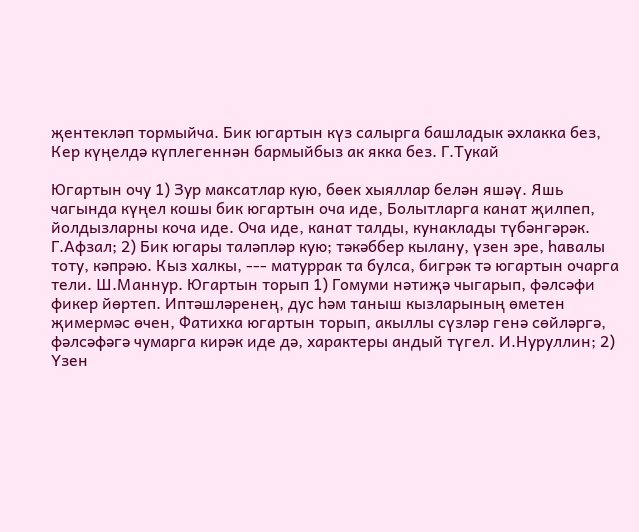җентекләп тормыйча. Бик югартын күз салырга башладык әхлакка без, Кер күңелдә күплегеннән бармыйбыз ак якка без. Г.Тукай

Югартын очу 1) Зур максатлар кую, бөек хыяллар белән яшәү. Яшь чагында күңел кошы бик югартын оча иде, Болытларга канат җилпеп, йолдызларны коча иде. Оча иде, канат талды, кунаклады түбәнгәрәк. Г.Афзал; 2) Бик югары таләпләр кую; тәкәббер кылану, үзен эре, һавалы тоту, кәпрәю. Кыз халкы, --- матуррак та булса, бигрәк тә югартын очарга тели. Ш.Маннур. Югартын торып 1) Гомуми нәтиҗә чыгарып, фәлсәфи фикер йөртеп. Иптәшләренең, дус һәм таныш кызларының өметен җимермәс өчен, Фатихка югартын торып, акыллы сүзләр генә сөйләргә, фәлсәфәгә чумарга кирәк иде дә, характеры андый түгел. И.Нуруллин; 2) Үзен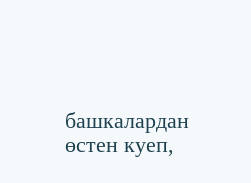башкалардан өстен куеп,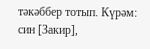тәкәббер тотып. Күрәм: син [Закир],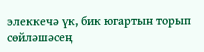элеккечә үк, бик югартын торып сөйләшәсең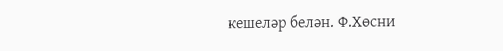кешеләр белән. Ф.Хөсни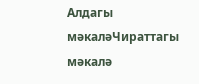Алдагы мәкаләЧираттагы мәкалә